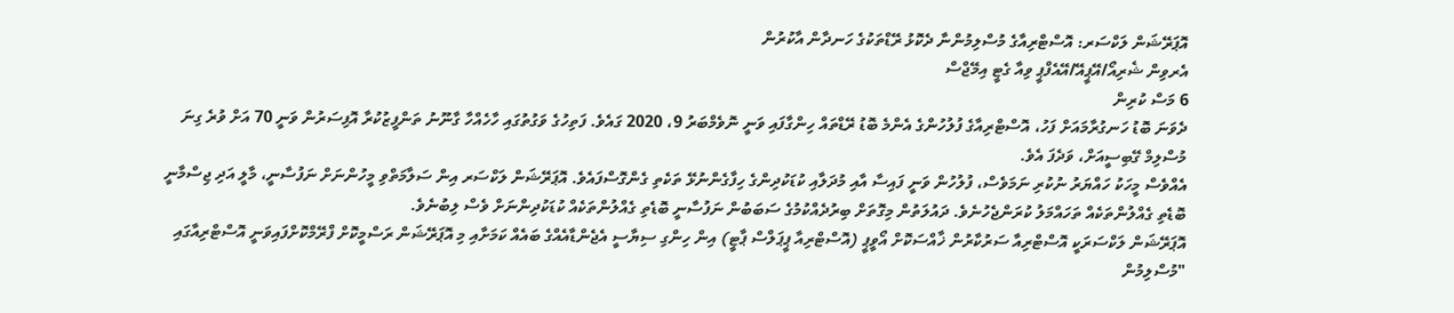އޮޕަރޭޝަން ލަކްސަރ: އޮސްޓްރިއާގެ މުސްލިމުންނާ ދެކޮޅު ރޭޑްތަކުގެ ހަނދާން އާކުރުން
އެރވިން ޝެރިއޯ/އޭޕީއޭ/އޭއެފްޕީ ވިއާ ގެޓީ އިމޭޖްސް
6 މަސް ކުރިން
ދެވަނަ ބޮޑު ހަނގުރާމައަށް ފަހު، އޮސްޓްރިއާގެ ފުލުހުންގެ އެންމެ ބޮޑު ރޭޑްތައް ހިންގާފައި ވަނީ ނޮވެމްބަރު 9، 2020 ގައެވެ. ފަތިހުގެ ވަގުތުގައި ހާހެއްހާ ގާނޫނު ތަންފީޒުކުރާ އޮފިސަރުން ވަނީ 70 އަށް ވުރެ ގިނަ މުސްލިމް ގޭބިސީއަށް، ވަދެފަ އެވެ.
އެއްވެސް މީހަކު ހައްޔަރު ނުކުރި ނަމަވެސް، ފުލުހުން ވަނީ ފައިސާ އާއި މުދަލާއި ކުޑަކުދިންގެ ހިފާގެންނުޅޭ ތަކެތި ގެންގޮސްފައެވެ. އޮޕަރޭޝަން ލަކްސަރ އިން ސަލާމަތްވި މީހުންނަށް ނަފުސާނީ، މާލީ އަދި ޖިސްމާނީ ބޮޑެތި ގެއްލުންތަކެއް ތަހައްމަލު ކުރަންޖެހުނެވެ. ދައުލަތުން މިގޮތަށް ބިރުދެއްކުމުގެ ސަބަބުން ނަފުސާނީ ބޮޑެތި ގެއްލުންތަކެއް ކުޑަކުދިންނަށް ވެސް ލިބުނެވެ.
އޮޕަރޭޝަން ލަކްސަރަކީ އޮސްޓްރިއާ ސަރުކާރުން ޚާއްސަކޮށް އޯވީޕީ (އޮސްޓްރިއާ ޕީޕަލްސް ޕާޓީ) އިން ހިންގި ސިޔާސީ އެޖެންޑާއެއްގެ ބައެއް ކަމަށާއި މި އޮޕަރޭޝަން ރަސްމީކޮށް ފްރޭމްކޮށްފައިވަނީ އޮސްޓްރިއާގައި "މުސްލިމުން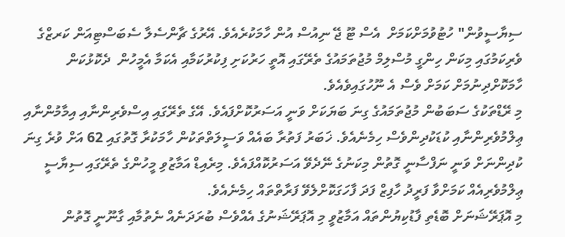ސިޔާސީވުން" ހުޓުވުމަށްކަމަށް  އެސް ޓޫ ޖޭ ނިއުސް އުން ހާމަކުރެއެވެ. އޭރުގެ ޗާންސެލާ ސެބަސްޓިއަން ކަރޒްގެ ވެރިކަމުގައި މިކަން ހިންގީ މުސްލިމް މުޖުތަމައުގެ ތެރޭގައި އޮތީ ހަރުކަށި ފިކުރުކަމާއި އެކަމާ އެމީހުން  ދެކޮޅުކަން ހާމަކޮށްދިނުމަށް ކަމަށް ވެސް އެ ނޫހުގައިވެއެވެ.
މި ރޭޑްތަކުގެ ސަބަބުން މުޖުތަމައުގެ ގިނަ ބަޔަކަށް ވަނީ އަސަރުކޮށްފައެވެ. އޭގެ ތެރޭގައި އިސްވެރިންނާއި އިމާމުންނާއި ޢިލްމުވެރިންނާއި ކުޑަކުދިންވެސް ހިމެނެއެވެ. ޚަބަރު ފަތުރާ ބައެއް ވަސީލަތްތަކުން ހާމަކުރާ ގޮތުގައި 62 އަށް ވުރެ ގިނަ ކުދިންނަށް ވަނީ ނަފްސާނީ ގޮތުން މިކަނުގެ ނޭދެވޭ އަސަރުކޮއްފައެވެ. މިރެއިޑް އަމާޒުވި މީހުންގެ ތެރޭގައި ސިޔާސީ ޢިލްމުވެރިއެއް ކަމަށްވާ ފަރީދު ހާފިޒް ފަދަ ފާހަގަކޮށްލެވޭ ފަރާތްތައް ހިމެނެއެވެ.
މި އޮޕަރޭޝަނަށް ބޮޑެތި ފާޑުކިޔުންތައް އަމާޒުވީ މި އޮޕަރޭޝަނުގެ އެއްވެސް ބުރަދަނެއް ނެތުމާއި ގާނޫނީ ގޮތުން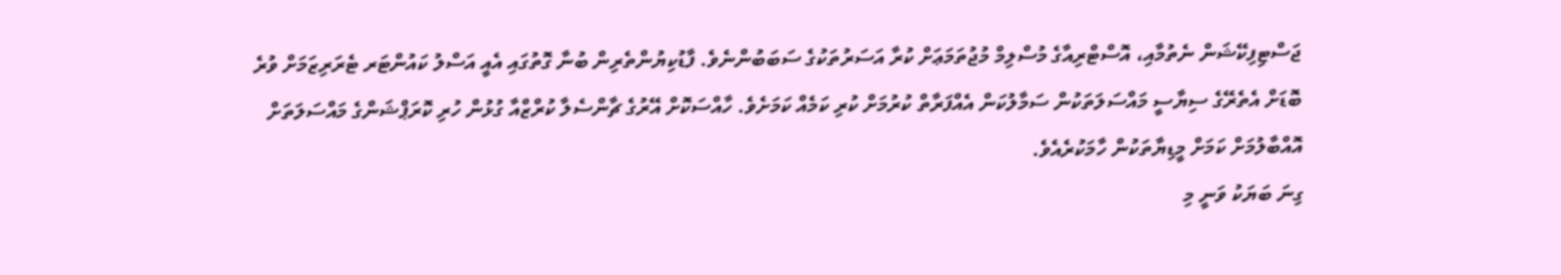ޖަސްޓިފިކޭޝަން ނެތުމާއި، އޮސްޓްރިއާގެ މުސްލިމް މުޖުތަމަޢަށް ކުރާ އަސަރުތަކުގެ ސަބަބުންނެވެ. ފާޑުކިޔުންތެރިން ބުނާ ގޮތުގައި އެއީ އަސްލު ކައުންޓަރ ޓެރަރިޒަމަށް ވުރެ ބޮޑަށް އެތެރޭގެ ސިޔާސީ މައްސަލަތަކުން ސަމާލުކަން އެއްފަރާތް ކުރުމަށް ކުރި ކަމެއް ކަމަށެވެ. ހާއްސަކޮށް އޭރުގެ ޗާންސެލާ ކުރްޒްއާ ގުޅުން ހުރި ކޮރަޕްޝަންގެ މައްސަލަތަށް އޮއްބާލުމަށް ކަމަށް މީޑިޔާތަކުން ހާމަކުރެއެވެ.
ގިނަ ބަޔަކު ވަނީ މި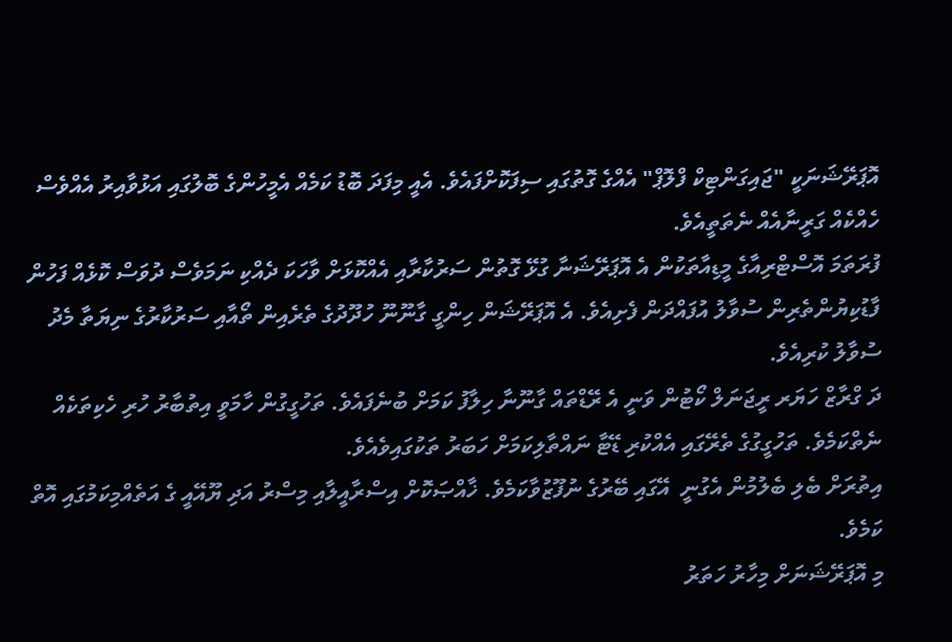އޮޕަރޭޝަނަކީ "ޖައިގަންޓިކް ފްލޮޕް" އެއްގެ ގޮތުގައި ސިފަކޮށްފައެވެ. އެއީ މިފަދަ ބޮޑު ކަމެއް އެމީހުންގެ ބޮލުގައި އަޅުވާއިރު އެއްވެސް ހެއްކެއް ގަރީނާއެއް ނެތަތީއެވެ.
ފުރަތަމަ އޮސްޓްރިއާގެ މީޑިއާތަކުން އެ އޮޕަރޭޝަނާ ގުޅޭ ގޮތުން ސަރުކާރާއި އެއްކޮޅަށް ވާހަކަ ދެއްކި ނަމަވެސް ދުވަސް ކޮޅެއް ފަހުން ފާޑުކިޔުންތެރިން ސުވާލު އުފައްދަން ފެށިއެވެ. އެ އޮޕަރޭޝަން ހިންގީ ގާނޫނޫ ހުދޫދުގެ ތެރެއިން ތޯއާއި ސަރުކާރުގެ ނިޔަތާ މެދު ސުވާލު ކުރިއެވެ.
ދަ ގްރާޒް ހަޔަރ ރީޖަނަލް ކޯޓުން ވަނީ އެ ރޭޑްތައް ގާނޫނާ ހިލާފު ކަމަށް ބުނެފައެވެ. ތަހުގީގުން ހާމަވީ އިތުބާރު ހުރި ހެކިތަކެއް ނެތްކަމެވެ. ތަހުގީގުގެ ތެރޭގައި އެއްކުރި ޑޭޓާ ނައްތާލިކަމަށް ހަބަރު ތަކުގައިވެއެވެ.
އިތުރަށް ބެލި ބެލުމުން އެގުނީ  އޭގައި ބޭރުގެ ނުފޫޒުވާކަމެވެ. ޚާއްޞަކޮށް އިސްރާއީލާއި މިސްރު އަދި ޔޫއޭއީ ގެ އަތެއްމިކަމުގައި އޮތް ކަމެވެ.
މި އޮޕަރޭޝަނަށް މިހާރު ހަތަރު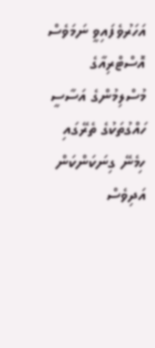އަހަރުވެފައިވީ ނަމަވެސް އޮސްޓްރިއާގެ މުސްލިމުންގެ އަސާސީ ހައްގުތަކުގެ ތެރޭގައި ހިމެނޭ ގިނަކަންކަން އަދިވެސް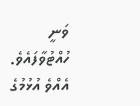ވަނީ ހުއްޓުވާފައެވެ. އެއްވެ އުޅުމުގެ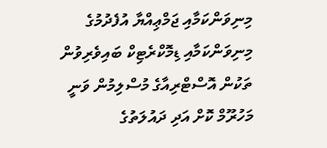މިނިވަންކަމާއި ޖަމްޢިއްޔާ އުފެދުމުގެ މިނިވަންކަމާއި ޑިމޮކްރެޓިކް ބައިވެރިވުން ތަކުން އޮސްޓްރިއާގެ މުސްލިމުން ވަނީ މަހުރޫމް ކޮށް އަދި ދައުލަތުގެ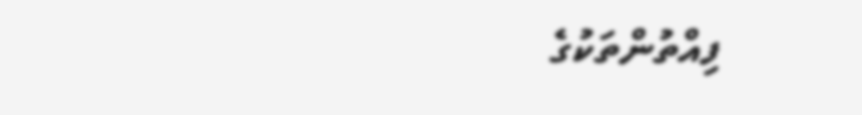ފިއްތުންތަކުގެ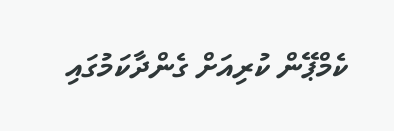ކެމްޕޭން ކުރިއަށް ގެންދާކަމުގައި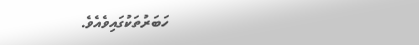ހަބަރުތަކުގައިވެއެވެ.